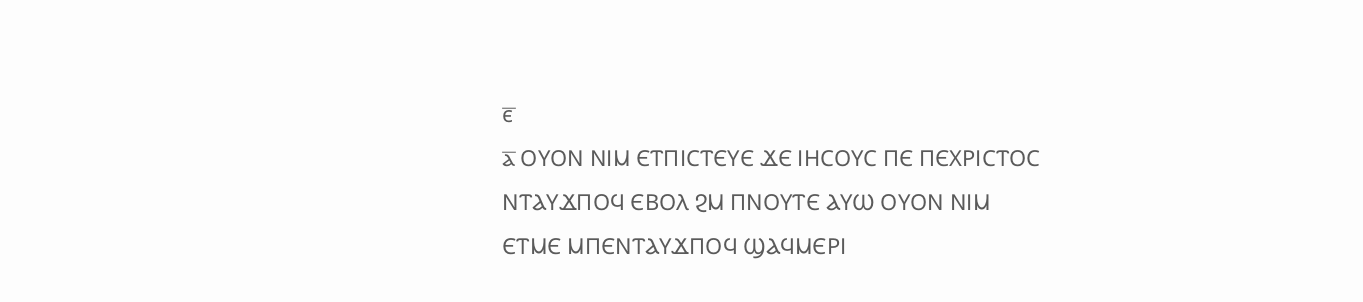ⲉ̅
ⲁ̅ ⲞⲨⲞⲚ ⲚⲒⲘ ⲈⲦⲠⲒⲤⲦⲈⲨⲈ ϪⲈ ⲒⲎⲤⲞⲨⲤ ⲠⲈ ⲠⲈⲬⲢⲒⲤⲦⲞⲤ ⲚⲦⲀⲨϪⲠⲞϤ ⲈⲂⲞⲖ ϨⲘ ⲠⲚⲞⲨⲦⲈ ⲀⲨⲰ ⲞⲨⲞⲚ ⲚⲒⲘ ⲈⲦⲘⲈ ⲘⲠⲈⲚⲦⲀⲨϪⲠⲞϤ ϢⲀϤⲘⲈⲢⲒ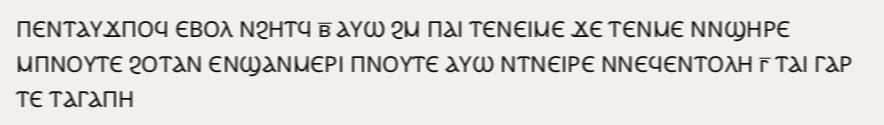ⲠⲈⲚⲦⲀⲨϪⲠⲞϤ ⲈⲂⲞⲖ ⲚϨⲎⲦϤ ⲃ̅ ⲀⲨⲰ ϨⲘ ⲠⲀⲒ ⲦⲈⲚⲈⲒⲘⲈ ϪⲈ ⲦⲈⲚⲘⲈ ⲚⲚϢⲎⲢⲈ ⲘⲠⲚⲞⲨⲦⲈ ϨⲞⲦⲀⲚ ⲈⲚϢⲀⲚⲘⲈⲢⲒ ⲠⲚⲞⲨⲦⲈ ⲀⲨⲰ ⲚⲦⲚⲈⲒⲢⲈ ⲚⲚⲈϤⲈⲚⲦⲞⲖⲎ ⲅ̅ ⲦⲀⲒ ⲄⲀⲢ ⲦⲈ ⲦⲀⲄⲀⲠⲎ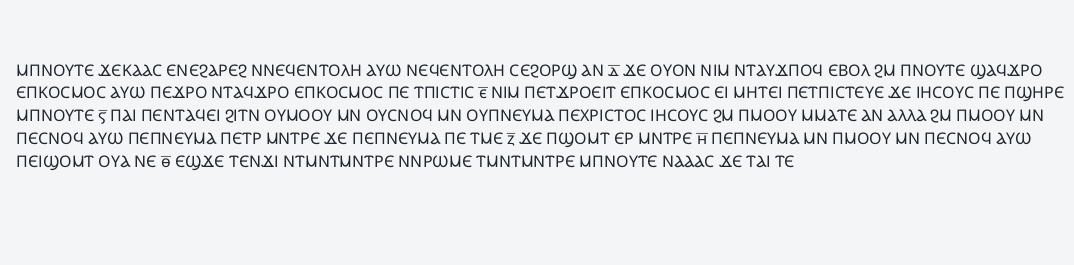ⲘⲠⲚⲞⲨⲦⲈ ϪⲈⲔⲀⲀⲤ ⲈⲚⲈϨⲀⲢⲈϨ ⲚⲚⲈϤⲈⲚⲦⲞⲖⲎ ⲀⲨⲰ ⲚⲈϤⲈⲚⲦⲞⲖⲎ ⲤⲈϨⲞⲢϢ ⲀⲚ ⲇ̅ ϪⲈ ⲞⲨⲞⲚ ⲚⲒⲘ ⲚⲦⲀⲨϪⲠⲞϤ ⲈⲂⲞⲖ ϨⲘ ⲠⲚⲞⲨⲦⲈ ϢⲀϤϪⲢⲞ ⲈⲠⲔⲞⲤⲘⲞⲤ ⲀⲨⲰ ⲠⲈϪⲢⲞ ⲚⲦⲀϤϪⲢⲞ ⲈⲠⲔⲞⲤⲘⲞⲤ ⲠⲈ ⲦⲠⲒⲤⲦⲒⲤ ⲉ̅ ⲚⲒⲘ ⲠⲈⲦϪⲢⲞⲈⲒⲦ ⲈⲠⲔⲞⲤⲘⲞⲤ ⲈⲒ ⲘⲎⲦⲈⲒ ⲠⲈⲦⲠⲒⲤⲦⲈⲨⲈ ϪⲈ ⲒⲎⲤⲞⲨⲤ ⲠⲈ ⲠϢⲎⲢⲈ ⲘⲠⲚⲞⲨⲦⲈ ⲋ̅ ⲠⲀⲒ ⲠⲈⲚⲦⲀϤⲈⲒ ϨⲒⲦⲚ ⲞⲨⲘⲞⲞⲨ ⲘⲚ ⲞⲨⲤⲚⲞϤ ⲘⲚ ⲞⲨⲠⲚⲈⲨⲘⲀ ⲠⲈⲬⲢⲒⲤⲦⲞⲤ ⲒⲎⲤⲞⲨⲤ ϨⲘ ⲠⲘⲞⲞⲨ ⲘⲘⲀⲦⲈ ⲀⲚ ⲀⲖⲖⲀ ϨⲘ ⲠⲘⲞⲞⲨ ⲘⲚ ⲠⲈⲤⲚⲞϤ ⲀⲨⲰ ⲠⲈⲠⲚⲈⲨⲘⲀ ⲠⲈⲦⲢ ⲘⲚⲦⲢⲈ ϪⲈ ⲠⲈⲠⲚⲈⲨⲘⲀ ⲠⲈ ⲦⲘⲈ ⲍ̅ ϪⲈ ⲠϢⲞⲘⲦ ⲈⲢ ⲘⲚⲦⲢⲈ ⲏ̅ ⲠⲈⲠⲚⲈⲨⲘⲀ ⲘⲚ ⲠⲘⲞⲞⲨ ⲘⲚ ⲠⲈⲤⲚⲞϤ ⲀⲨⲰ ⲠⲈⲒϢⲞⲘⲦ ⲞⲨⲀ ⲚⲈ ⲑ̅ ⲈϢϪⲈ ⲦⲈⲚϪⲒ ⲚⲦⲘⲚⲦⲘⲚⲦⲢⲈ ⲚⲚⲢⲰⲘⲈ ⲦⲘⲚⲦⲘⲚⲦⲢⲈ ⲘⲠⲚⲞⲨⲦⲈ ⲚⲀⲀⲀⲤ ϪⲈ ⲦⲀⲒ ⲦⲈ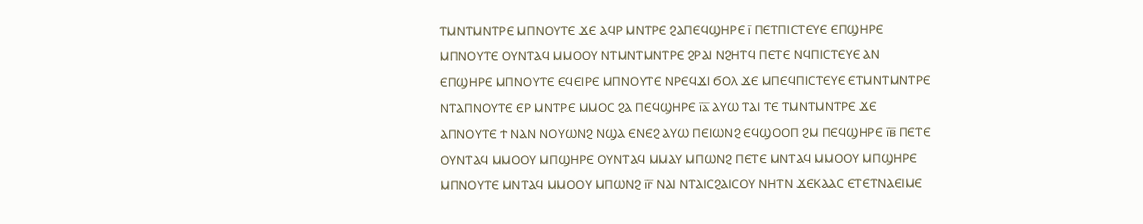ⲦⲘⲚⲦⲘⲚⲦⲢⲈ ⲘⲠⲚⲞⲨⲦⲈ ϪⲈ ⲀϤⲢ ⲘⲚⲦⲢⲈ ϨⲀⲠⲈϤϢⲎⲢⲈ ⲓ̅ ⲠⲈⲦⲠⲒⲤⲦⲈⲨⲈ ⲈⲠϢⲎⲢⲈ ⲘⲠⲚⲞⲨⲦⲈ ⲞⲨⲚⲦⲀϤ ⲘⲘⲞⲞⲨ ⲚⲦⲘⲚⲦⲘⲚⲦⲢⲈ ϨⲢⲀⲒ ⲚϨⲎⲦϤ ⲠⲈⲦⲈ ⲚϤⲠⲒⲤⲦⲈⲨⲈ ⲀⲚ ⲈⲠϢⲎⲢⲈ ⲘⲠⲚⲞⲨⲦⲈ ⲈϤⲈⲒⲢⲈ ⲘⲠⲚⲞⲨⲦⲈ ⲚⲢⲈϤϪⲒ ϬⲞⲖ ϪⲈ ⲘⲠⲈϤⲠⲒⲤⲦⲈⲨⲈ ⲈⲦⲘⲚⲦⲘⲚⲦⲢⲈ ⲚⲦⲀⲠⲚⲞⲨⲦⲈ ⲈⲢ ⲘⲚⲦⲢⲈ ⲘⲘⲞⲤ ϨⲀ ⲠⲈϤϢⲎⲢⲈ ⲓ̅ⲁ̅ ⲀⲨⲰ ⲦⲀⲒ ⲦⲈ ⲦⲘⲚⲦⲘⲚⲦⲢⲈ ϪⲈ ⲀⲠⲚⲞⲨⲦⲈ Ϯ ⲚⲀⲚ ⲚⲞⲨⲰⲚϨ ⲚϢⲀ ⲈⲚⲈϨ ⲀⲨⲰ ⲠⲈⲒⲰⲚϨ ⲈϤϢⲞⲞⲠ ϨⲘ ⲠⲈϤϢⲎⲢⲈ ⲓ̅ⲃ̅ ⲠⲈⲦⲈ ⲞⲨⲚⲦⲀϤ ⲘⲘⲞⲞⲨ ⲘⲠϢⲎⲢⲈ ⲞⲨⲚⲦⲀϤ ⲘⲘⲀⲨ ⲘⲠⲰⲚϨ ⲠⲈⲦⲈ ⲘⲚⲦⲀϤ ⲘⲘⲞⲞⲨ ⲘⲠϢⲎⲢⲈ ⲘⲠⲚⲞⲨⲦⲈ ⲘⲚⲦⲀϤ ⲘⲘⲞⲞⲨ ⲘⲠⲰⲚϨ ⲓ̅ⲅ̅ ⲚⲀⲒ ⲚⲦⲀⲒⲤϨⲀⲒⲤⲞⲨ ⲚⲎⲦⲚ ϪⲈⲔⲀⲀⲤ ⲈⲦⲈⲦⲚⲀⲈⲒⲘⲈ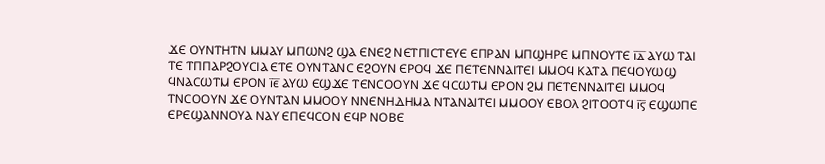ϪⲈ ⲞⲨⲚⲦⲎⲦⲚ ⲘⲘⲀⲨ ⲘⲠⲰⲚϨ ϢⲀ ⲈⲚⲈϨ ⲚⲈⲦⲠⲒⲤⲦⲈⲨⲈ ⲈⲠⲢⲀⲚ ⲘⲠϢⲎⲢⲈ ⲘⲠⲚⲞⲨⲦⲈ ⲓ̅ⲇ̅ ⲀⲨⲰ ⲦⲀⲒ ⲦⲈ ⲦⲠⲠⲀⲢϨⲞⲨⲤⲒⲀ ⲈⲦⲈ ⲞⲨⲚⲦⲀⲚⲤ ⲈϨⲞⲨⲚ ⲈⲢⲞϤ ϪⲈ ⲠⲈⲦⲈⲚⲚⲀⲒⲦⲈⲒ ⲘⲘⲞϤ ⲔⲀⲦⲀ ⲠⲈϤⲞⲨⲰϢ ϤⲚⲀⲤⲰⲦⲘ ⲈⲢⲞⲚ ⲓ̅ⲉ̅ ⲀⲨⲰ ⲈϢϪⲈ ⲦⲈⲚⲤⲞⲞⲨⲚ ϪⲈ ϤⲤⲰⲦⲘ ⲈⲢⲞⲚ ϨⲘ ⲠⲈⲦⲈⲚⲚⲀⲒⲦⲈⲒ ⲘⲘⲞϤ ⲦⲚⲤⲞⲞⲨⲚ ϪⲈ ⲞⲨⲚⲦⲀⲚ ⲘⲘⲞⲞⲨ ⲚⲚⲈⲚⲎⲆⲎⲘⲀ ⲚⲦⲀⲚⲀⲒⲦⲈⲒ ⲘⲘⲞⲞⲨ ⲈⲂⲞⲖ ϨⲒⲦⲞⲞⲦϤ ⲓ̅ⲋ̅ ⲈϢⲰⲠⲈ ⲈⲢⲈϢⲀⲚⲚⲞⲨⲀ ⲚⲀⲨ ⲈⲠⲈϤⲤⲞⲚ ⲈϤⲢ ⲚⲞⲂⲈ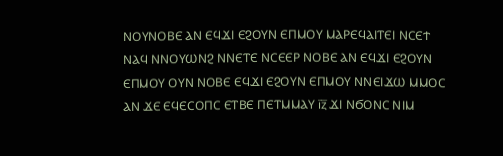ⲚⲞⲨⲚⲞⲂⲈ ⲀⲚ ⲈϤϪⲒ ⲈϨⲞⲨⲚ ⲈⲠⲘⲞⲨ ⲘⲀⲢⲈϤⲀⲒⲦⲈⲒ ⲚⲤⲈϮ ⲚⲀϤ ⲚⲚⲞⲨⲰⲚϨ ⲚⲚⲈⲦⲈ ⲚⲤⲈⲈⲢ ⲚⲞⲂⲈ ⲀⲚ ⲈϤϪⲒ ⲈϨⲞⲨⲚ ⲈⲠⲘⲞⲨ ⲞⲨⲚ ⲚⲞⲂⲈ ⲈϤϪⲒ ⲈϨⲞⲨⲚ ⲈⲠⲘⲞⲨ ⲚⲚⲈⲒϪⲰ ⲘⲘⲞⲤ ⲀⲚ ϪⲈ ⲈϤⲈⲤⲞⲠⲤ ⲈⲦⲂⲈ ⲠⲈⲦⲘⲘⲀⲨ ⲓ̅ⲍ̅ ϪⲒ ⲚϬⲞⲚⲤ ⲚⲒⲘ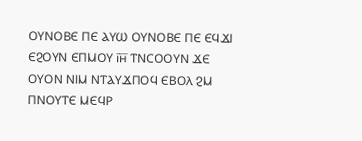ⲞⲨⲚⲞⲂⲈ ⲠⲈ ⲀⲨⲰ ⲞⲨⲚⲞⲂⲈ ⲠⲈ ⲈϤϪⲒ ⲈϨⲞⲨⲚ ⲈⲠⲘⲞⲨ ⲓ̅ⲏ̅ ⲦⲚⲤⲞⲞⲨⲚ ϪⲈ ⲞⲨⲞⲚ ⲚⲒⲘ ⲚⲦⲀⲨϪⲠⲞϤ ⲈⲂⲞⲖ ϨⲘ ⲠⲚⲞⲨⲦⲈ ⲘⲈϤⲢ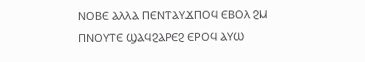ⲚⲞⲂⲈ ⲀⲖⲖⲀ ⲠⲈⲚⲦⲀⲨϪⲠⲞϤ ⲈⲂⲞⲖ ϨⲘ ⲠⲚⲞⲨⲦⲈ ϢⲀϤϨⲀⲢⲈϨ ⲈⲢⲞϤ ⲀⲨⲰ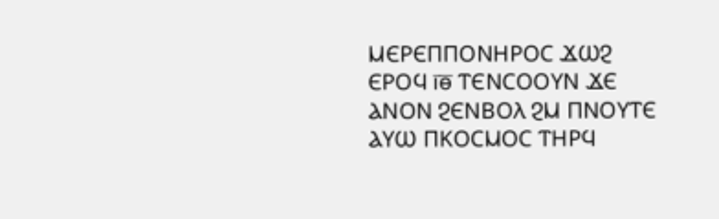ⲘⲈⲢⲈⲠⲠⲞⲚⲎⲢⲞⲤ ϪⲰϨ ⲈⲢⲞϤ ⲓ̅ⲑ̅ ⲦⲈⲚⲤⲞⲞⲨⲚ ϪⲈ ⲀⲚⲞⲚ ϨⲈⲚⲂⲞⲖ ϨⲘ ⲠⲚⲞⲨⲦⲈ ⲀⲨⲰ ⲠⲔⲞⲤⲘⲞⲤ ⲦⲎⲢϤ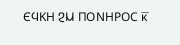ⲈϤⲔⲎ ϨⲘ ⲠⲞⲚⲎⲢⲞⲤ ⲕ̅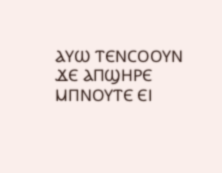ⲀⲨⲰ ⲦⲈⲚⲤⲞⲞⲨⲚ ϪⲈ ⲀⲠϢⲎⲢⲈ ⲘⲠⲚⲞⲨⲦⲈ ⲈⲒ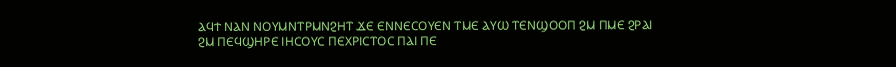ⲀϤϮ ⲚⲀⲚ ⲚⲞⲨⲘⲚⲦⲢⲘⲚϨⲎⲦ ϪⲈ ⲈⲚⲚⲈⲤⲞⲨⲈⲚ ⲦⲘⲈ ⲀⲨⲰ ⲦⲈⲚϢⲞⲞⲠ ϨⲘ ⲠⲘⲈ ϨⲢⲀⲒ ϨⲘ ⲠⲈϤϢⲎⲢⲈ ⲒⲎⲤⲞⲨⲤ ⲠⲈⲬⲢⲒⲤⲦⲞⲤ ⲠⲀⲒ ⲠⲈ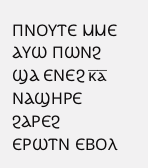ⲠⲚⲞⲨⲦⲈ ⲘⲘⲈ ⲀⲨⲰ ⲠⲰⲚϨ ϢⲀ ⲈⲚⲈϨ ⲕ̅ⲁ̅ ⲚⲀϢⲎⲢⲈ ϨⲀⲢⲈϨ ⲈⲢⲰⲦⲚ ⲈⲂⲞⲖ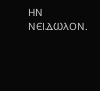ⲎⲚ ⲚⲈⲒⲆⲰⲖⲞⲚ.